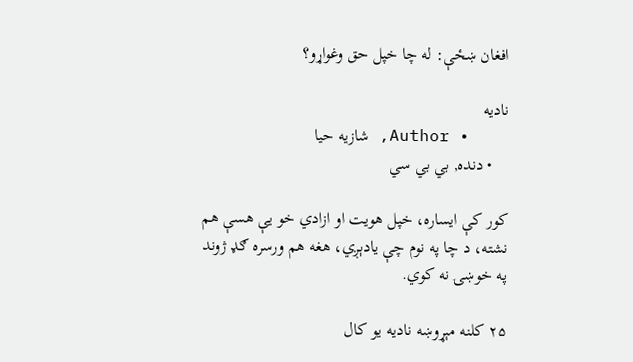افغان ښځې: له چا خپل حق وغواړو؟

ناديه
    • Author, شازیه حیا
    • دنده, بي بي سي

کور کې ایساره، خپل هویت او ازادي خو یې هسې هم نشته، د چا په نوم چې یادېږي، هغه هم ورسره ګډ ژوند په خوښۍ نه کوي.

۲۵ کلنه مېړوښه نادیه یو کال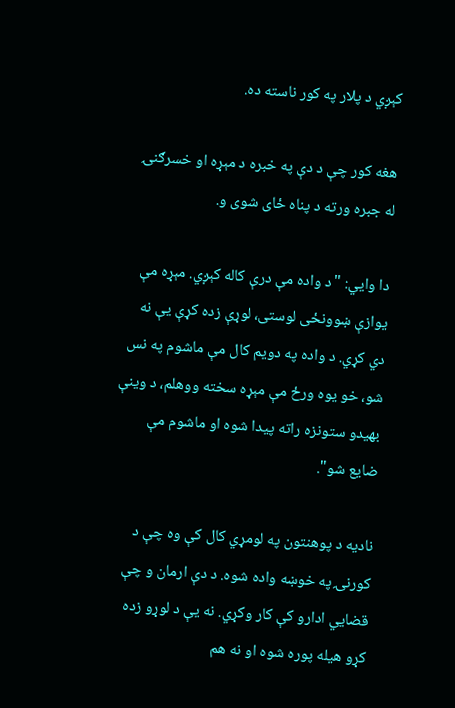کېږي د پلار په کور ناسته ده.

هغه کور چې د دې په خبره د مېړه او خسرګنۍ له جبره ورته د پناه ځای شوی و.

دا وايي: "د واده مې درې کاله کېږي. مېړه مې یوازې ښوونځی لوستی، لوړې زده کړې یې نه دي کړي. د واده په دویم کال مې ماشوم په نس شو، خو یوه ورځ مې مېړه سخته ووهلم، د وینې بهیدو ستونزه راته پیدا شوه او ماشوم مې ضایع شو".

نادیه د پوهنتون په لومړي کال کې وه چې د کورنۍ په خوښه واده شوه. د دې ارمان و چې قضايي ادارو کې کار وکړي. نه یې د لوړو زده کړو هیله پوره شوه او نه هم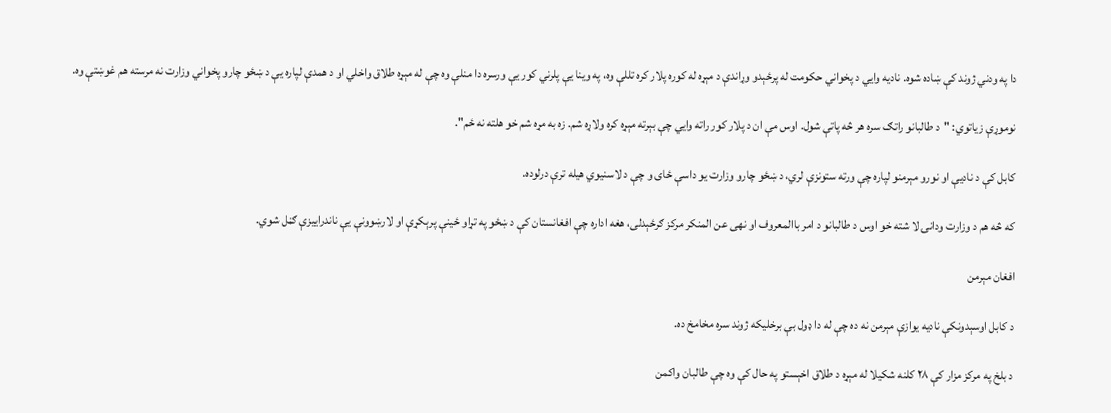دا په ودني ژوند کې ښاده شوه. نادیه وايي د پخواني حکومت له پرځېدو وړاندې د مېړه له کوره پلار کره تللې وه، په وینا یې پلرني کور یې ورسره دا منلې وه چې له مېړه طلاق واخلي او د همدې لپاره یې د ښځو چارو پخواني وزارت نه مرسته هم غوښتې وه.

نوموړې زیاتوي: "د طالبانو راتګ سره هر څه پاتې شول. اوس مې ان د پلار کور راته وایي چې بېرته مېړه کره ولاړه شم. زه به مړه شم خو هلته نه ځم".

کابل کې د نادیې او نورو مېرمنو لپاره چې ورته ستونزې لري، د ښځو چارو وزارت یو داسې ځای و چې د لاسنیوي هیله ترې درلوده.

که څه هم د وزارت ودانۍ لا شته خو اوس د طالبانو د امر باالمعروف او نهی عن المنکر مرکز ګرځېدلی، هغه اداره چې افغانستان کې د ښځو په تړاو ځینې پرېکړې او لارښوونې یې ناندراییزې ګڼل شوي.

افغان مېرمن

د کابل اوسېدونکې نادیه یوازې مېرمن نه ده چې له دا ډول بې برخلیکه ژوند سره مخامخ ده.

د بلخ په مرکز مزار کې ۲۸ کلنه شکیلا له مېړه د طلاق اخېستو په حال کې وه چې طالبان واکمن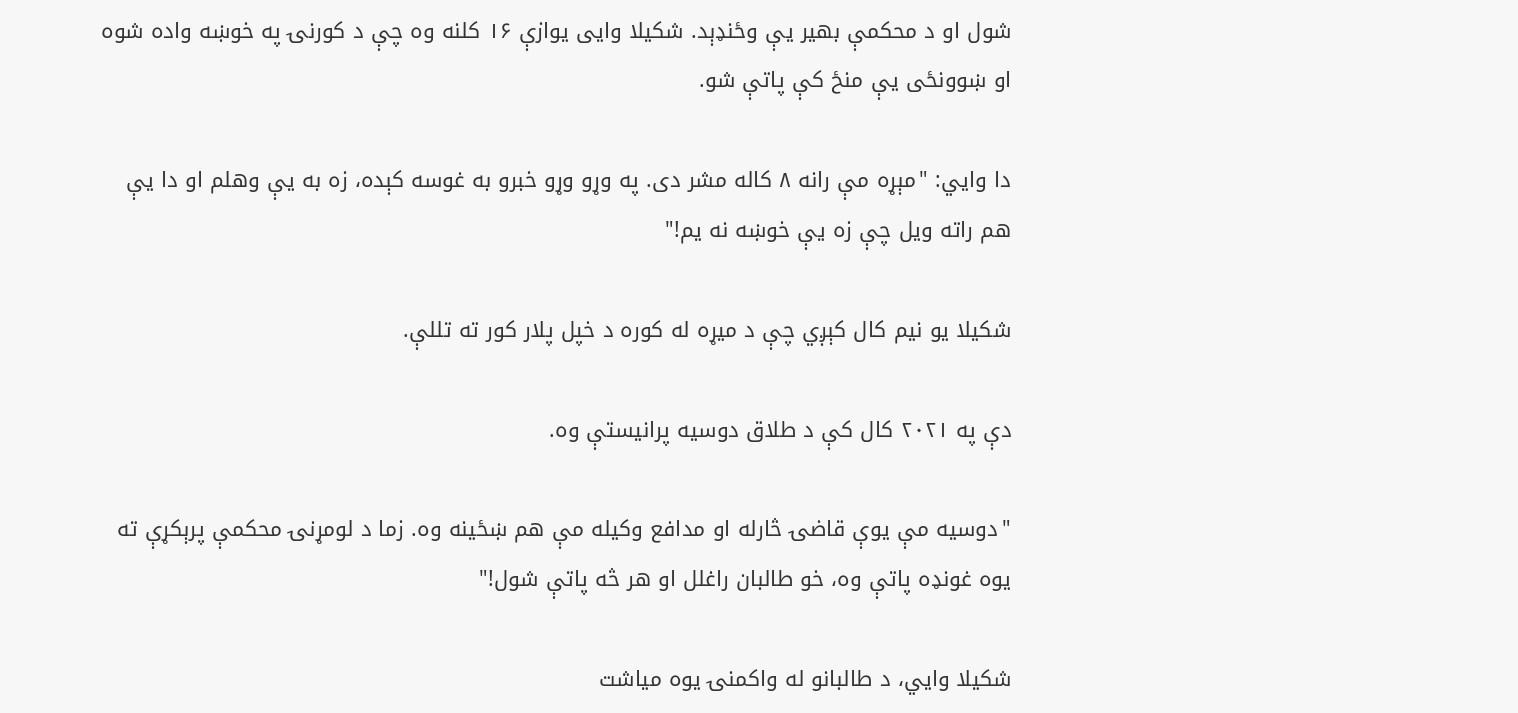شول او د محکمې بهیر یې وځنډېد. شکيلا وايی یوازې ۱۶ کلنه وه چې د کورنۍ په خوښه واده شوه او ښوونځی یې منځ کې پاتې شو.

دا وايي: "مېړه مې رانه ۸ کاله مشر دی. په وړو وړو خبرو به غوسه کېده، زه به یې وهلم او دا یې هم راته ویل چې زه یې خوښه نه یم!"

شکیلا یو نیم کال کېږي چې د میړه له کوره د خپل پلار کور ته تللې.

دې په ۲۰۲۱ کال کې د طلاق دوسیه پرانیستې وه.

"دوسیه مې یوې قاضۍ څارله او مدافع وکیله مې هم ښځینه وه. زما د لومړنۍ محکمې پرېکړې ته یوه غونډه پاتې وه، خو طالبان راغلل او هر څه پاتې شول!"

شکيلا وايي، د طالبانو له واکمنۍ یوه میاشت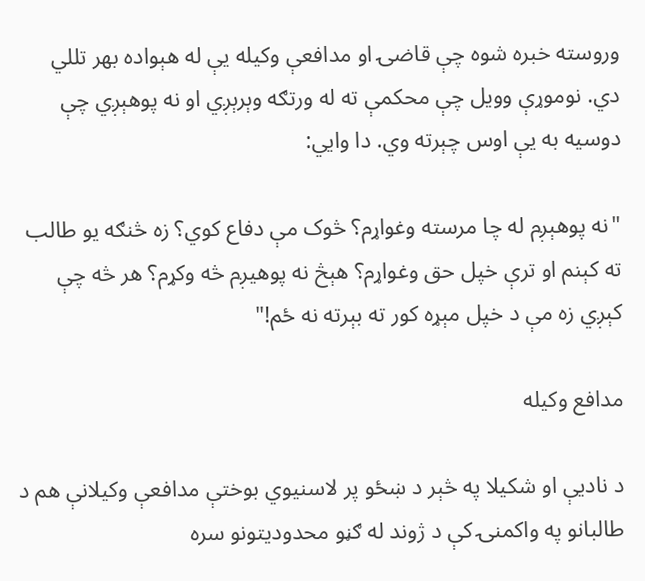وروسته خبره شوه چې قاضۍ او مدافعې وکیله یې له هېواده بهر تللي دي. نوموړې وویل چې محکمې ته له ورتګه وېرېږي او نه پوهېږي چې دوسیه به یې اوس چېرته وي. دا وايي:

"نه پوهېږم له چا مرسته وغواړم؟ څوک مې دفاع کوي؟ زه څنګه یو طالب ته کېنم او ترې خپل حق وغواړم؟ هېڅ نه پوهیږم څه وکړم؟ هر څه چې کېږي زه مې د خپل مېړه کور ته بېرته نه ځم!"

مدافع وکيله

د نادیې او شکیلا په څېر د ښځو پر لاسنیوي بوختې مدافعې وکیلانې هم د طالبانو په واکمنۍ کې د ژوند له ګڼو محدودیتونو سره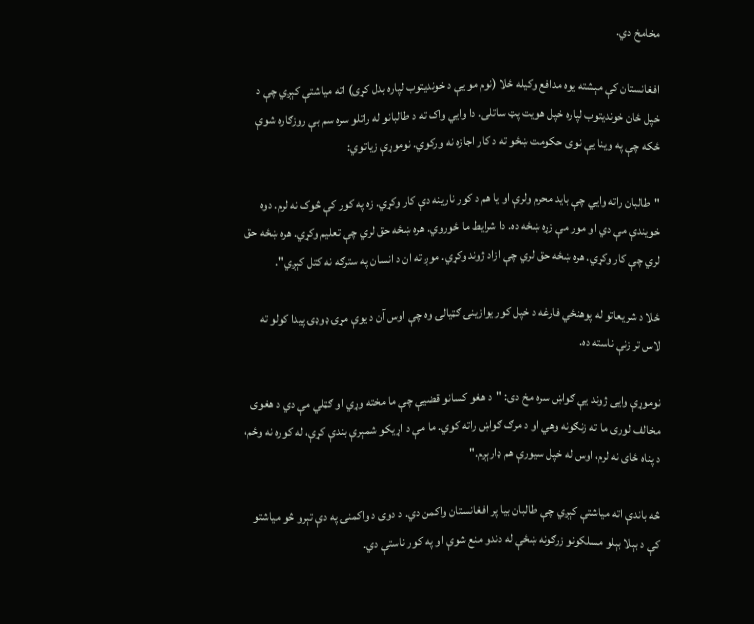مخامخ دي.

افغانستان کې مېشته یوه مدافع وکیله ځلا (نوم مو یې د خوندیتوب لپاره بدل کړی) اته میاشتې کېږي چې د خپل ځان خوندیتوب لپاره خپل هویت پټ ساتلی. دا وايي واک ته د طالبانو له راتلو سره سم بې روزګاره شوې ځکه چې په وینا یې نوی حکومت ښځو ته د کار اجازه نه ورکوي. نوموړې زیاتوي:

"طالبان راته وايي چې باید محرم ولرې او یا هم د کور نارینه دې کار وکړي. زه په کور کې څوک نه لرم. دوه خویندې مې دي او مور مې زړه ښځه ده. دا شرایط ما ځوروي. هره ښځه حق لري چې تعلیم وکړي. هره ښځه حق لري چې کار وکړي. هره ښځه حق لري چې ازاد ژوند وکړي. موږ ته ان د انسان په سترګه نه کتل کېږي".

ځلا د شریعاتو له پوهنځي فارغه د خپل کور یوازینۍ ګټیالۍ وه چې اوس آن د یوې مړۍ ډوډۍ پیدا کولو ته لاس تر زنې ناسته ده.

نوموړې وايی ژوند یې ګواښ سره مخ دی: "د هغو کسانو قضیې چې ما مخته وړي او ګټلي مې دي د هغوی مخالف لوری ما ته زنګونه وهي او د مرګ ګواښ راته کوي. ما مې د اړیکو شمېرې بندې کړې، له کوره نه وځم، د پناه ځای نه لرم، اوس له خپل سیورې هم ډارېږم."

څه باندې اته میاشتې کېږي چې طالبان بیا پر افغانستان واکمن دي. د دوی د واکمنۍ په دې تېرو څو میاشتو کې د بېلا بېلو مسلکونو زرګونه ښځې له دندو منع شوې او په کور ناستې دي.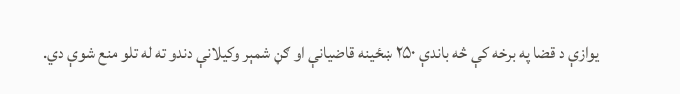یوازې د قضا په برخه کې څه باندې ۲۵۰ ښځینه قاضیانې او ګڼ شمېر وکیلانې دندو ته له تلو منع شوې دي.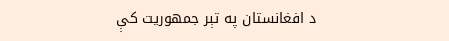د افغانستان په تېر جمهوریت کې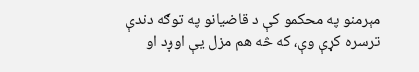مېرمنو په محکمو کې د قاضيانو په توګه دندې ترسره کړې وې، که څه هم مزل یې اوږد او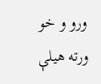ورو و خو ورته هیلې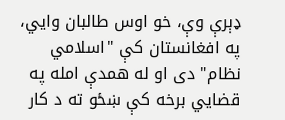ډېرې وې، خو اوس طالبان وایي، په افغانستان کې "اسلامي نظام" دى او له همدې امله په قضایي برخه کې ښځو ته د کار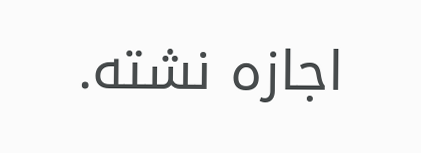اجازه نشته.